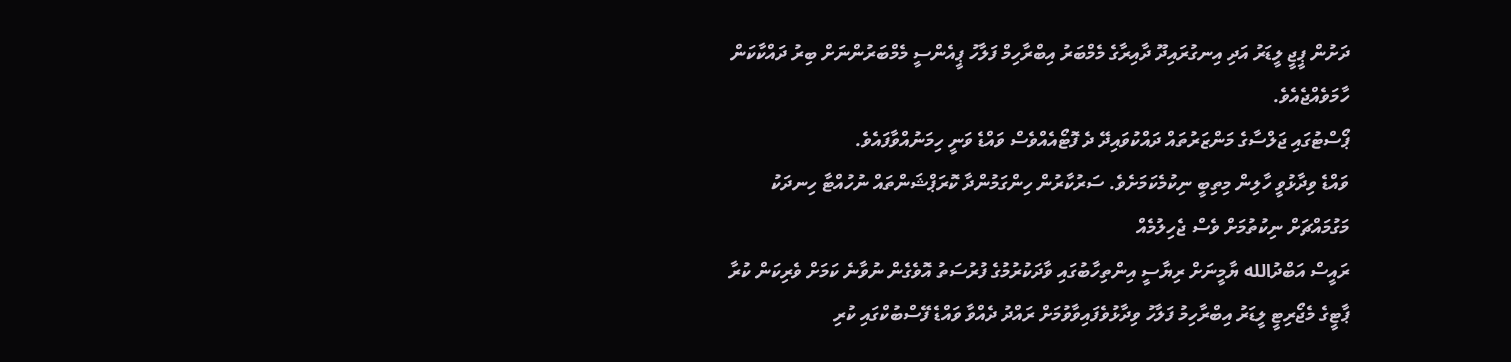ދަށުން ޕީޖީ ލީޑަރު އަދި އިނގުރައިދޫ ދާއިރާގެ މެމްބަރު އިބްރާހިމް ފަލާހު ޕީއެންސީ މެމްބަރުންނަށް ބިރު ދައްކާކަން ހާމަވެއްޖެއެވެ.
ޕޯސްޓުގައި ޖަލްސާގެ މަންޒަރުތައް ދައްކުވައިދޭ ދެ ފޮޓޯއެއްވެސް ވައްޑެ ވަނީ ހިމަނުއްވާފައެވެ.
ވައްޑެ ވިދާޅުވީ ހާލިން މިތިބީ ނިކުމެކަމަށެވެ. ސަރުކާރުން ހިންގަމުންދާ ކޮރަޕްޝަންތައް ނުހުއްޓާ ހިނދަކު މަގުމައްޗަށް ނިކުތުމަށް ވެސް ޖެހިލުމެއް
ރައީސް އަބްދުالله ޔާމީނަށް ރިޔާސީ އިންތިހާބުގައި ވާދަކުރުމުގެ ފުރުސަތު އޮވެގެން ނުވާނެ ކަމަށް ވެރިކަން ކުރާ ޕާޓީގެ މެޖޯރިޓީ ލީޑަރު އިބްރާހިމު ފަލާހު ވިދާޅުވެފައިވާވުމަށް ރައްދު ދެއްވާ ވައްޑެ ފޭސްބުކްގައި ކުރި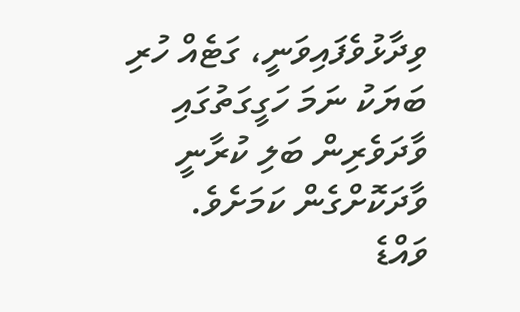ވިދާޅުވެފައިވަނީ، ގަޓެއް ހުރި ބަޔަކު ނަމަ ހަގީގަތުގައި ވާދަވެރިން ބަލި ކުރާނީ ވާދަކޮށްގެން ކަމަށެވެ.
ވައްޑެ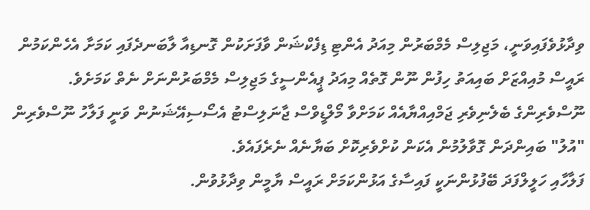ވިދާޅުވެފައިވަނީ، މަޖިލިސް މެމްބަރުން މިއަދު އެންޓި ޑިފެކްޝަން ވާފަށަކުން ގޮނޑިއާ ލާބަނދެފައި ކަމަށާ އެހެންކަމުން ރައީސް މުއިއްޒަށް ބައިއަތު ހިފުން ނޫން ގޮތެއް މިއަދު ޕީއެންސީގެ މަޖިލިސް މެމްބަރުންނަށް ނެތް ކަމަށެވެ.
ނޫސްވެރިންގެ ބެލެނިވެރި ޖަމްއިއްޔާއެއް ކަމަށްވާ މޯލްޑީވްސް ޖާނަލިސްޓު އެސޯސިއޭޝަނުން ވަނީ ފަލާހު ނޫސްވެރިން "އުލު" ބައިންދަން ގޮވާލުމުން އެކަން ކުށްވެރިކޮށް ބަޔާނެއް ނެރެފައެވެ.
ފަލާހާއި ހަލީލްފަދަ ބޭފުޅުންނަކީ ފައިސާގެ އަޅުންކަމަށް ރައީސް ޔާމީން ވިދާޅުވުން.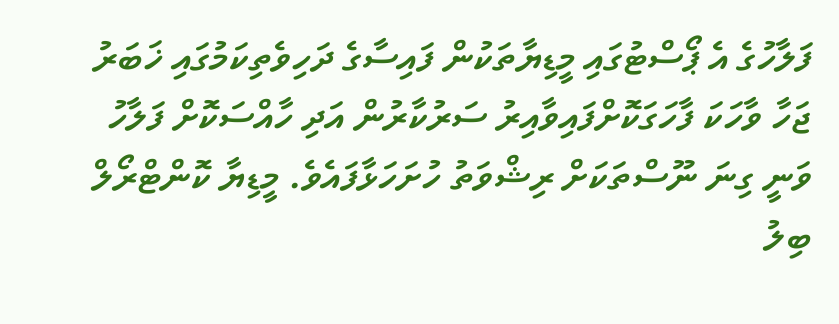ފަލާހުގެ އެ ޕޯސްޓުގައި މީޑިޔާތަކުން ފައިސާގެ ދަހިވެތިކަމުގައި ޚަބަރު ޖަހާ ވާހަކަ ފާހަގަކޮށްފައިވާއިރު ސަރުކާރުން އަދި ހާއްސަކޮށް ފަލާހު ވަނީ ގިނަ ނޫސްތަކަށް ރިޝްވަތު ހުށަހަޅާފައެވެ. މީޑިޔާ ކޮންޓްރޯލް ބިލު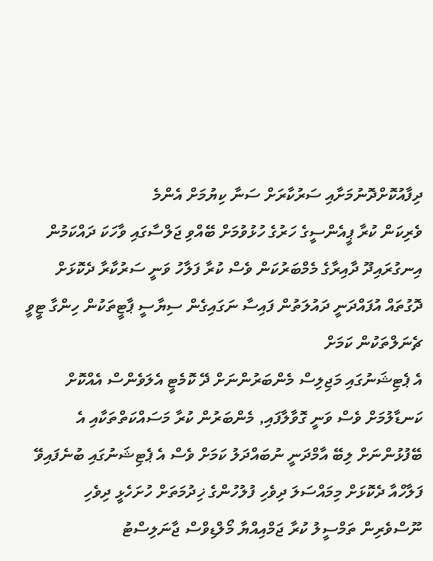ދިފާއުކޮށްދޮނުމަށާއި ސަރުކާރަށް ސަނާ ކިޔުމަށް އެންމެ
ވެރިކަން ކުރާ ޕީއެންސީގެ ހަރުގެ ހުޅުވުމަށް ބޭއްވި ޖަލްސާގައި ވާހަކަ ދައްކަމުން އިނގުރައިދޫ ދާއިރާގެ މެމްބަރުކަން ވެސް ކުރާ ފަލާހު ވަނީ ސަރުކާރާ ދެކޮޅަށް ދޮގުތައް އުފައްދަނީ ދައުލަތުން ފައިސާ ނަގައިގެން ސިޔާސީ ޕާޓީތަކުން ހިންގާ ޓީވީ ޗެނަލްތަކުން ކަމަށް
އެ ޕެޓިޝަނުގައި މަޖިލިސް މެންބަރުންނަށް ދޭ ކޮމެޓީ އެލަވެންސް އެއްކޮށް ކަނޑާލުމަށް ވެސް ވަނީ ގޮވާލާފައި, މެންބަރުން ކުރާ މަސައްކަތްތަކާއި އެ ބޭފުޅުންނަށް ލިބޭ އާމްދަނީ ނުބައްދަލު ކަމަށް ވެސް އެ ޕެޓިޝަނުގައި ބުނެފައިވޭ
ފަލާހްއާ ދެކޮޅަށް މިމައްސަލަ ދިވެހި ފުލުހުންގެ ޚިދުމަތަށް ހުށަހެޅީ ދިވެހި ނޫސްވެރިން ތަމްސީލު ކުރާ ޖަމްއިއްޔާ މޯލްޑިވްސް ޖާނަލިސްޓު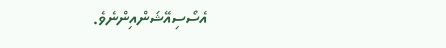އެސޯސިއޭޝަންއިންނެވެ.